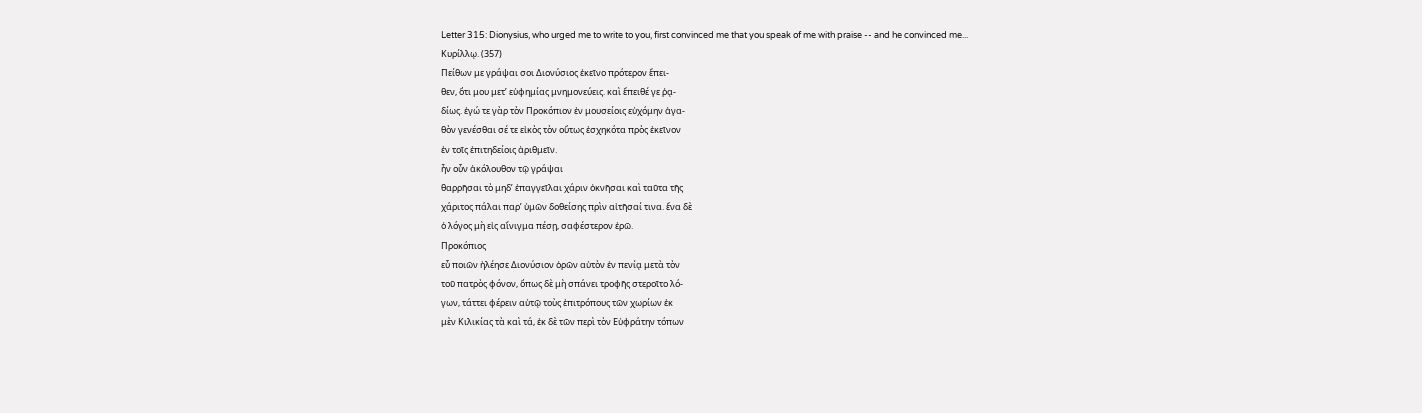Letter 315: Dionysius, who urged me to write to you, first convinced me that you speak of me with praise -- and he convinced me...
Κυρίλλῳ. (357)
Πείθων με γράψαι σοι Διονύσιος ἐκεῖνο πρότερον ἔπει-
θεν, ὅτι μου μετ’ εὐφημίας μνημονεύεις. καὶ ἔπειθέ γε ῥᾳ-
δίως. ἐγώ τε γὰρ τὸν Προκόπιον ἐν μουσείοις εὐχόμην ἀγα-
θὸν γενέσθαι σέ τε εἰκὸς τὸν οὕτως ἐσχηκότα πρὸς ἐκεῖνον
ἐν τοῖς ἐπιτηδείοις ἀριθμεῖν.
ἦν οὖν ἀκόλουθον τῷ γράψαι
θαρρῆσαι τὸ μηδ’ ἐπαγγεῖλαι χάριν ὀκνῆσαι καὶ ταῦτα τῆς
χάριτος πάλαι παρ’ ὑμῶν δοθείσης πρὶν αἰτῆσαί τινα. ἕνα δὲ
ὁ λόγος μὴ εἰς αἴνιγμα πέσῃ, σαφέστερον ἐρῶ.
Προκόπιος
εὖ ποιῶν ἠλέησε Διονύσιον ὁρῶν αὐτὸν ἐν πενίᾳ μετὰ τὸν
τοῦ πατρὸς φόνον, ὅπως δὲ μὴ σπάνει τροφῆς στεροῖτο λό-
γων, τάττει φέρειν αὐτῷ τοὺς ἐπιτρόπους τῶν χωρίων ἐκ
μὲν Κιλικίας τὰ καὶ τά, ἐκ δὲ τῶν περὶ τὸν Εὐφράτην τόπων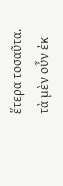ἕτερα τοσαῦτα.
τὰ μὲν οὖν ἐκ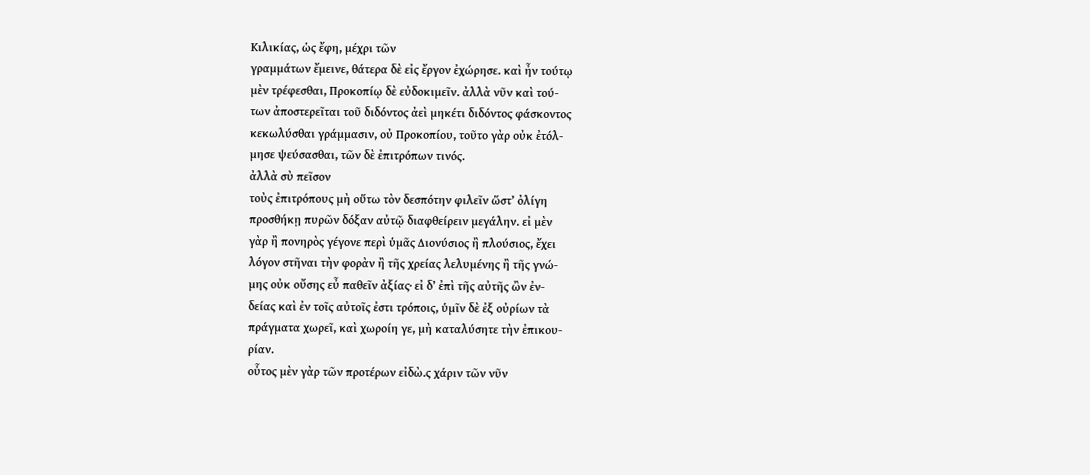Κιλικίας, ὡς ἔφη, μέχρι τῶν
γραμμάτων ἔμεινε, θάτερα δὲ εἰς ἔργον ἐχώρησε. καὶ ἦν τούτῳ
μὲν τρέφεσθαι, Προκοπίῳ δὲ εὐδοκιμεῖν. ἀλλὰ νῦν καὶ τού-
των ἀποστερεῖται τοῦ διδόντος ἀεὶ μηκέτι διδόντος φάσκοντος
κεκωλύσθαι γράμμασιν, οὐ Προκοπίου, τοῦτο γὰρ οὐκ ἐτόλ-
μησε ψεύσασθαι, τῶν δὲ ἐπιτρόπων τινός.
ἀλλὰ σὺ πεῖσον
τοὺς ἐπιτρόπους μὴ οὕτω τὸν δεσπότην φιλεῖν ὥστ’ ὀλίγη
προσθήκῃ πυρῶν δόξαν αὐτῷ διαφθείρειν μεγάλην. εἰ μὲν
γὰρ ἢ πονηρὸς γέγονε περὶ ὑμᾶς Διονύσιος ἢ πλούσιος, ἔχει
λόγον στῆναι τὴν φορὰν ἢ τῆς χρείας λελυμένης ἢ τῆς γνώ-
μης οὐκ οὔσης εὖ παθεῖν ἀξίας· εἰ δ’ ἐπὶ τῆς αὐτῆς ὢν ἐν-
δείας καὶ ἐν τοῖς αὐτοῖς ἐστι τρόποις, ὑμῖν δὲ ἐξ οὐρίων τὰ
πράγματα χωρεῖ, καὶ χωροίη γε, μὴ καταλύσητε τὴν ἐπικου-
ρίαν.
οὗτος μὲν γὰρ τῶν προτέρων εἰδὼ.ς χάριν τῶν νῦν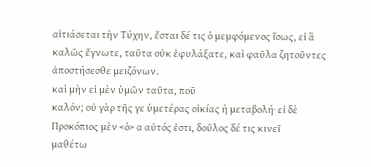αἰτιάσεται τὴν Τύχην, ἔσται δέ τις ὁ μεμφόμενος ἴσως, εἰ ἃ
καλῶς ἔγνωτε, ταῦτα οὐκ ἐφυλάξατε, καὶ φαῦλα ζητοῦντες
ἀποστήσεσθε μειζόνων.
καὶ μὴν εἰ μὲν ὑμῶν ταῦτα, ποῦ
καλόν; οὐ γὰρ τῆς γε ὑμετέρας οἰκίας ἡ μεταβολή· εἰ δὲ
Προκόπιος μὲν <ὁ> α αὐτός ἐστι, δοῦλος δέ τις κινεῖ
μαθέτω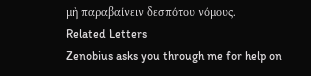μὴ παραβαίνειν δεσπότου νόμους.
Related Letters
Zenobius asks you through me for help on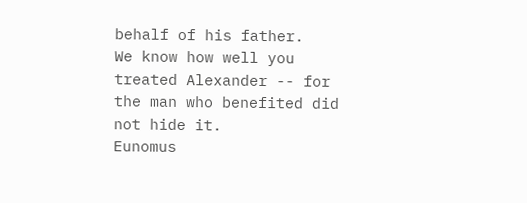behalf of his father.
We know how well you treated Alexander -- for the man who benefited did not hide it.
Eunomus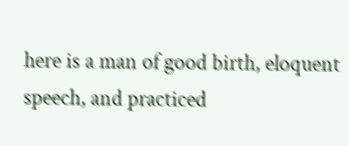here is a man of good birth, eloquent speech, and practiced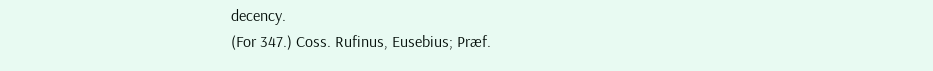decency.
(For 347.) Coss. Rufinus, Eusebius; Præf.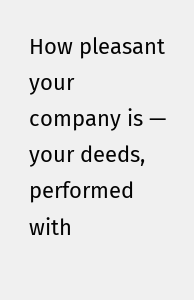How pleasant your company is — your deeds, performed with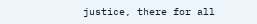justice, there for all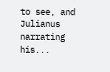to see, and Julianus narrating his...